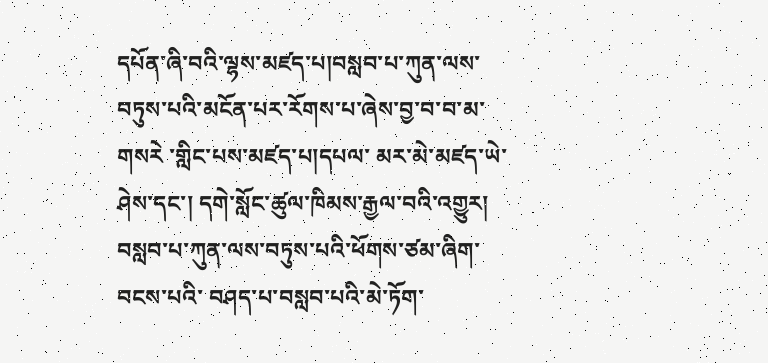དཔོན་ཞི་བའི་ལྷས་མཛད་པ།བསླབ་པ་ཀུན་ལས་བཏུས་པའི་མངོན་པར་རོགས་པ་ཞེས་བྱ་བ་བ་མ་གསརེ ་གླིང་པས་མཛད་པ།དཔལ་ མར་མེ་མཛད་ཡེ་ཤེས་དང་། དགེ་སློང་ཚུལ་ཁིམས་རྒྱལ་བའི་འགྱུར། བསླབ་པ་ཀུན་ལས་བཏུས་པའི་ཕོགས་ཙམ་ཞིག་བངས་པའི་ བཤད་པ་བསླབ་པའི་མེ་ཏོག་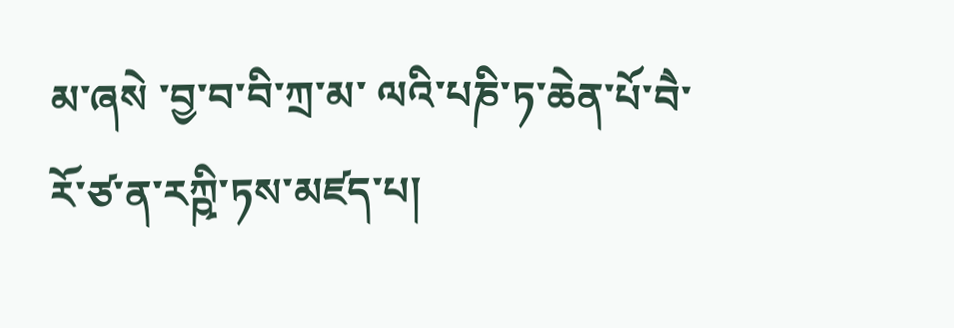མ་ཞསེ ་བྱ་བ་བི་ཀྲ་མ་ ལའི་པཎི་ཏ་ཆེན་པོ་བཻ་རོ་ཙ་ན་རཀྵི་ཏས་མཛད་པ།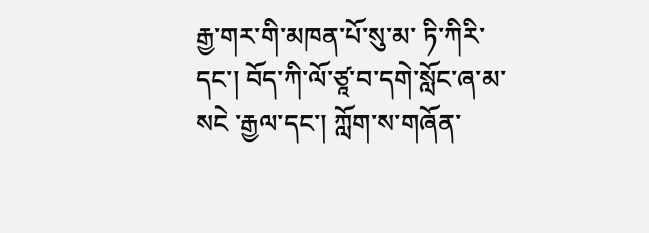རྒྱ་གར་གི་མཁན་པོ་སུ་མ་ ཏི་ཀིརི་དང་། བོད་ཀི་ལོ་ཙཱ་བ་དགེ་སློང་ཞ་མ་སངེ ་རྒྱལ་དང་། ཀློག་ས་གཞོན་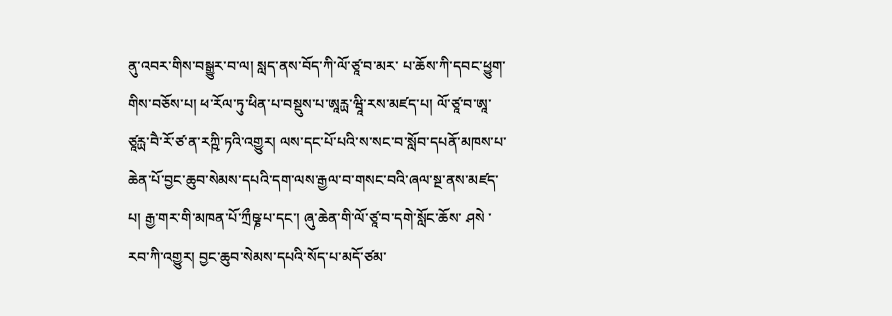ནུ་འབར་གིས་བསྒྱུར་བ་ལ། སླད་ནས་བོད་ཀི་ལོ་ཙཱ་བ་མར་ པ་ཆོས་ཀི་དབང་ཕྱུག་གིས་བཅོས་པ། ཕ་རོལ་ཏུ་ཕིན་པ་བསྡུས་པ་ཨཱརྻ་ཝཱི་རས་མཛད་པ། ལོ་ཙཱ་བ་ཨཱ་ཙཱརྻ་བཻ་རོ་ཙ་ན་རཀྵི་ཏའི་འགྱུར། ལས་དང་པོ་པའི་ས་སང་བ་སློབ་དཔནོ་མཁས་པ་ཆེན་པོ་བྱང་ཆུབ་སེམས་དཔའི་དག་ལས་རྒྱལ་བ་གསང་བའི་ཞལ་སྔ་ནས་མཛད་པ། རྒྱ་གར་གི་མཁན་པོ་ཀྲྀཥྞ་པ་དང་། ཞུ་ཆེན་གི་ལོ་ཙཱ་བ་དགེ་སློང་ཆོས་ ཤསེ ་རབ་ཀི་འགྱུར། བྱང་ཆུབ་སེམས་དཔའི་སོད་པ་མདོ་ཙམ་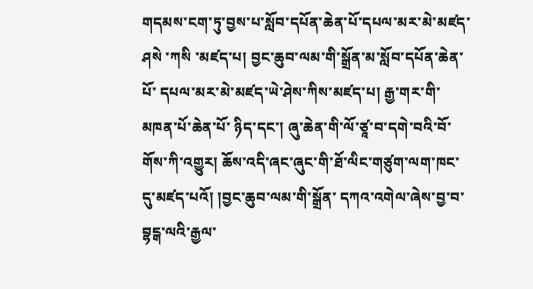གདམས་ངག་ཏུ་བྱས་པ་སློབ་དཔོན་ཆེན་པོ་དཔལ་མར་མེ་མཛད་ ཤསེ ་ཀསི ་མཛད་པ། བྱང་ཆུབ་ལམ་གི་སྒྲོན་མ་སློབ་དཔོན་ཆེན་པོ་ དཔལ་མར་མེ་མཛད་ཡེ་ཤེས་ཀིས་མཛད་པ། རྒྱ་གར་གི་མཁན་པོ་ཆེན་པོ་ ཉིད་དང་། ཞུ་ཆེན་གི་ལོ་ཙཱ་བ་དགེ་བའི་བོ་གོས་ཀི་འགྱུར། ཆོས་འདི་ཞང་ཞུང་གི་ཐོ་ལིང་གཙུག་ལག་ཁང་དུ་མཛད་པའོ། །བྱང་ཆུབ་ལམ་གི་སྒྲོན་ དཀའ་འགེལ་ཞེས་བྱ་བ་བྷངྒ་ལའི་རྒྱལ་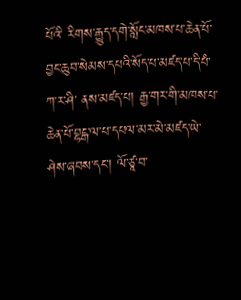པོའི་ རིགས་རྒྱུད་དགེ་སློང་མཁས་པ་ཆེན་པོ་བྱང་ཆུབ་སེམས་དཔའི་སོད་པ་མཛད་པ་དི་པཾ་ཀ་ར་ཤི་ ནས་མཛད་པ། རྒྱ་གར་གི་མཁས་པ་ ཆེན་པོ་བྷངྒ་ལ་པ་དཔལ་མར་མེ་མཛད་ཡེ་ཤེས་ཞབས་དང་། ལོ་ཙཱ་བ་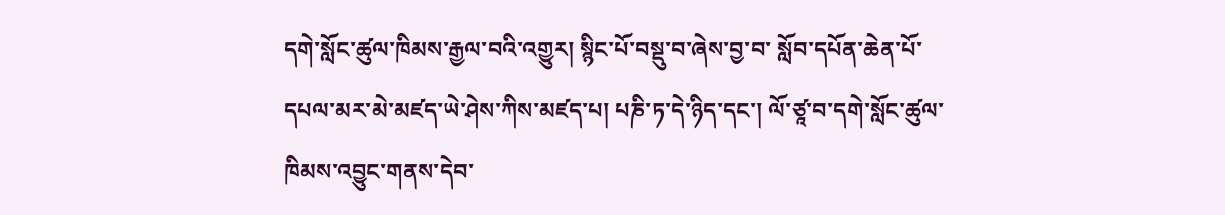དགེ་སློང་ཚུལ་ཁིམས་རྒྱལ་བའི་འགྱུར། སྙིང་པོ་བསྡུ་བ་ཞེས་བྱ་བ་ སློབ་དཔོན་ཆེན་པོ་དཔལ་མར་མེ་མཛད་ཡེ་ཤེས་ཀིས་མཛད་པ། པཎི་ཏ་དེ་ཉིད་དང་། ལོ་ཙཱ་བ་དགེ་སློང་ཚུལ་ཁིམས་འབྱུང་གནས་དེབ་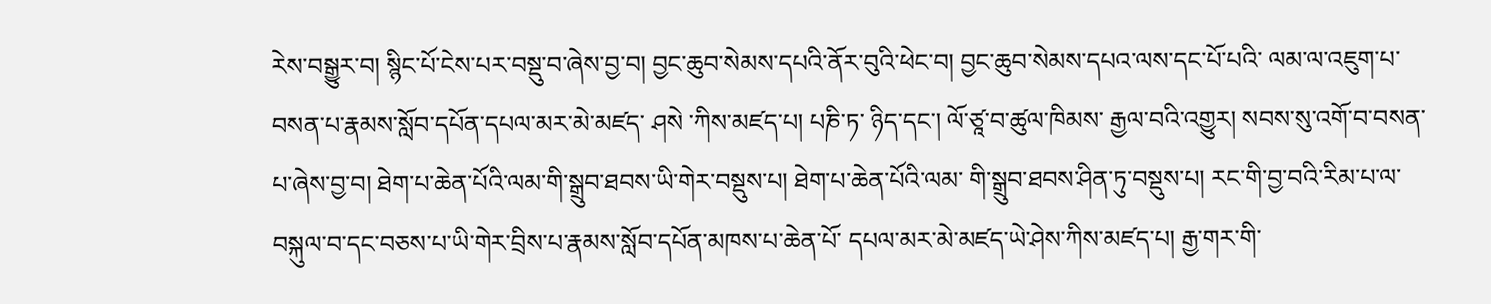རེས་བསྒྱུར་བ། སྙིང་པོ་ངེས་པར་བསྡུ་བ་ཞེས་བྱ་བ། བྱང་ཆུབ་སེམས་དཔའི་ནོར་བུའི་ཕེང་བ། བྱང་ཆུབ་སེམས་དཔའ་ལས་དང་པོ་པའི་ ལམ་ལ་འཇུག་པ་བསན་པ་རྣམས་སློབ་དཔོན་དཔལ་མར་མེ་མཛད་ ཤསེ ་ཀིས་མཛད་པ། པཎི་ཏ་ ཉིད་དང་། ལོ་ཙཱ་བ་ཚུལ་ཁིམས་ རྒྱལ་བའི་འགྱུར། སབས་སུ་འགོ་བ་བསན་པ་ཞེས་བྱ་བ། ཐེག་པ་ཆེན་པོའི་ལམ་གི་སྒྲུབ་ཐབས་ཡི་གེར་བསྡུས་པ། ཐེག་པ་ཆེན་པོའི་ལམ་ གི་སྒྲུབ་ཐབས་ཤིན་ཏུ་བསྡུས་པ། རང་གི་བྱ་བའི་རིམ་པ་ལ་བསྐུལ་བ་དང་བཅས་པ་ཡི་གེར་བྲིས་པ་རྣམས་སློབ་དཔོན་མཁས་པ་ཆེན་པོ་ དཔལ་མར་མེ་མཛད་ཡེ་ཤེས་ཀིས་མཛད་པ། རྒྱ་གར་གི་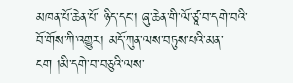མཁན་པོ་ཆེན་པོ་ ཉིད་དང་། ཞུ་ཆེན་གི་ལོ་ཙཱ་བ་དགེ་བའི་བོ་གོས་ཀི་འགྱུར། མདོ་ཀུན་ལས་བཏུས་པའི་མན་ངག །མི་དགེ་བ་བཅུའི་ལས་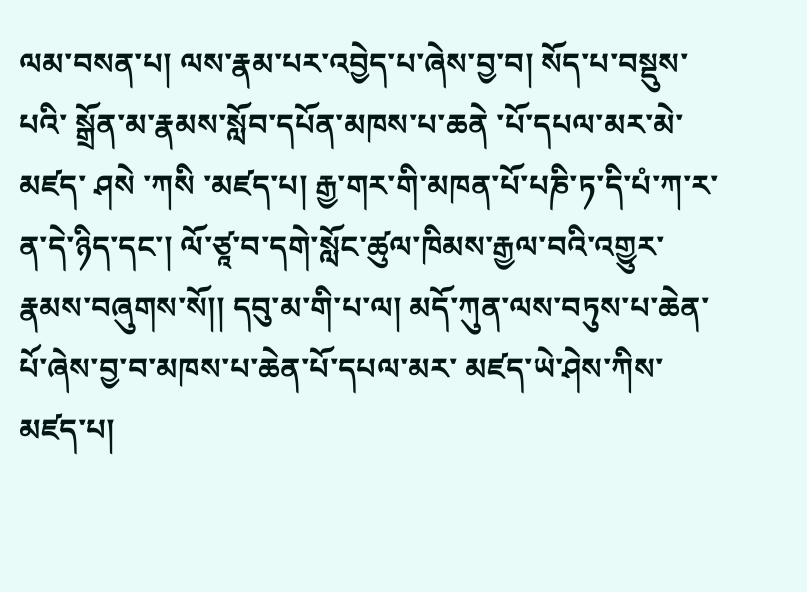ལམ་བསན་པ། ལས་རྣམ་པར་འབྱེད་པ་ཞེས་བྱ་བ། སོད་པ་བསྡུས་པའི་ སྒྲོན་མ་རྣམས་སློབ་དཔོན་མཁས་པ་ཆནེ ་པོ་དཔལ་མར་མེ་མཛད་ ཤསེ ་ཀསི ་མཛད་པ། རྒྱ་གར་གི་མཁན་པོ་པཎི་ཏ་དི་པཾ་ཀ་ར་ ན་དེ་ཉིད་དང་། ལོ་ཙཱ་བ་དགེ་སློང་ཚུལ་ཁིམས་རྒྱལ་བའི་འགྱུར་རྣམས་བཞུགས་སོ།། དབུ་མ་གི་པ་ལ། མདོ་ཀུན་ལས་བཏུས་པ་ཆེན་པོ་ཞེས་བྱ་བ་མཁས་པ་ཆེན་པོ་དཔལ་མར་ མཛད་ཡེ་ཤེས་ཀིས་མཛད་པ།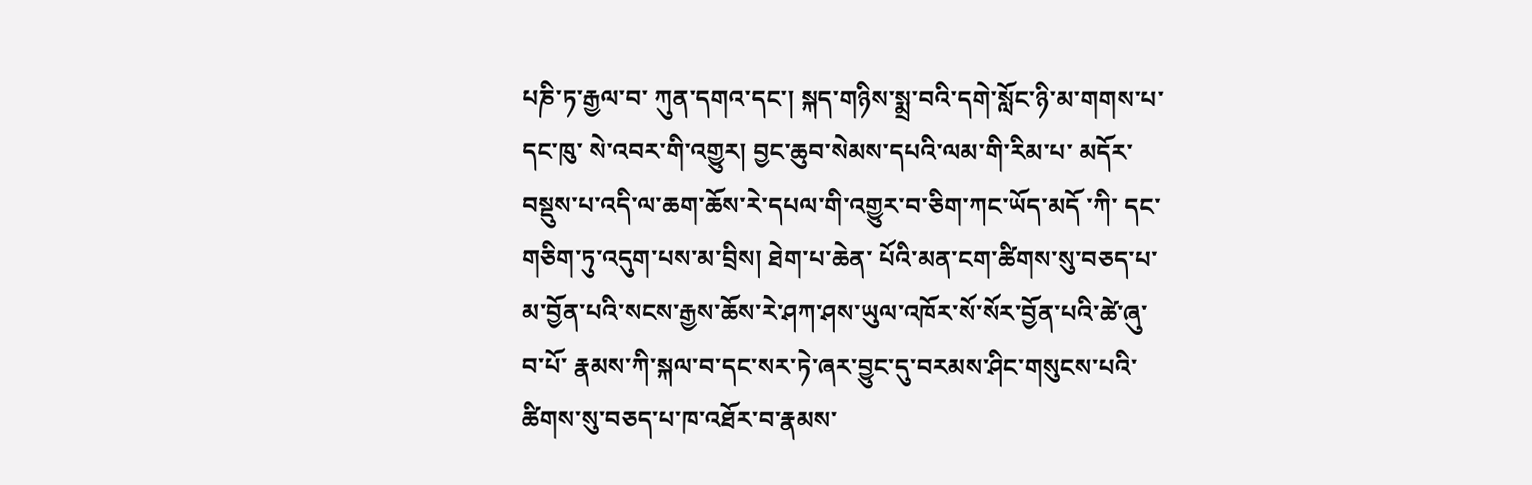པཎི་ཏ་རྒྱལ་བ་ ཀུན་དགའ་དང་། སྐད་གཉིས་སྨྲ་བའི་དགེ་སློང་ཉི་མ་གགས་པ་དང་ཁུ་ སེ་འབར་གི་འགྱུར། བྱང་ཆུབ་སེམས་དཔའི་ལམ་གི་རིམ་པ་ མདོར་བསྡུས་པ་འདི་ལ་ཆག་ཆོས་རེ་དཔལ་གི་འགྱུར་བ་ཅིག་ཀང་ཡོད་མདོ ་ཀི་ དང་གཅིག་ཏུ་འདུག་པས་མ་བྲིས། ཐེག་པ་ཆེན་ པོའི་མན་ངག་ཚིགས་སུ་བཅད་པ་མ་བྱོན་པའི་སངས་རྒྱས་ཆོས་རེ་ཤཀ་ཤས་ཡུལ་འཁོར་སོ་སོར་བྱོན་པའི་ཚེ་ཞུ་བ་པོ་ རྣམས་ཀི་སྐལ་བ་དང་སར་ཏེ་ཞར་བྱུང་དུ་བརམས་ཤིང་གསུངས་པའི་ཚིགས་སུ་བཅད་པ་ཁ་འཐོར་བ་རྣམས་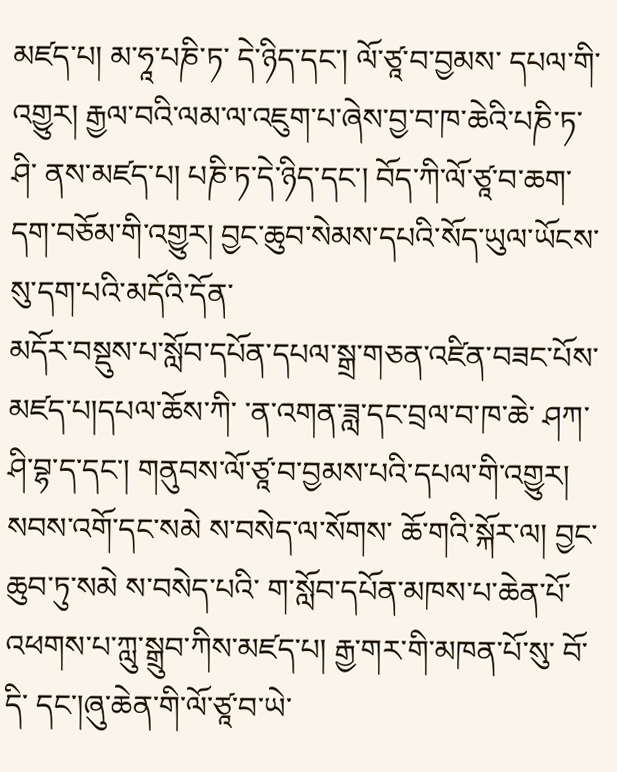མཛད་པ། མ་ཧཱ་པཎི་ཏ་ དེ་ཉིད་དང་། ལོ་ཙཱ་བ་བྱམས་ དཔལ་གི་འགྱུར། རྒྱལ་བའི་ལམ་ལ་འཇུག་པ་ཞེས་བྱ་བ་ཁ་ཆེའི་པཎི་ཏ་ ཤི་ ནས་མཛད་པ། པཎི་ཏ་དེ་ཉིད་དང་། བོད་ཀི་ལོ་ཙཱ་བ་ཆག་དག་བཅོམ་གི་འགྱུར། བྱང་ཆུབ་སེམས་དཔའི་སོད་ཡུལ་ཡོངས་སུ་དག་པའི་མདོའི་དོན་
མདོར་བསྡུས་པ་སློབ་དཔོན་དཔལ་སྒྲ་གཅན་འཛིན་བཟང་པོས་མཛད་པ།དཔལ་ཆོས་ཀི་ ་ན་འགན་ཟླ་དང་བྲལ་བ་ཁ་ཆེ་ ཤཀ་ཤི་བྷ་ད་དང་། གནུབས་ལོ་ཙཱ་བ་བྱམས་པའི་དཔལ་གི་འགྱུར། སབས་འགོ་དང་སམེ ས་བསེད་ལ་སོགས་ ཆོ་གའི་སྐོར་ལ། བྱང་ ཆུབ་ཏུ་སམེ ས་བསེད་པའི་ ག་སློབ་དཔོན་མཁས་པ་ཆེན་པོ་འཕགས་པ་ཀླུ་སྒྲུབ་ཀིས་མཛད་པ། རྒྱ་གར་གི་མཁན་པོ་སུ་ བོ་དི་ དང་།ཞུ་ཆེན་གི་ལོ་ཙཱ་བ་ཡེ་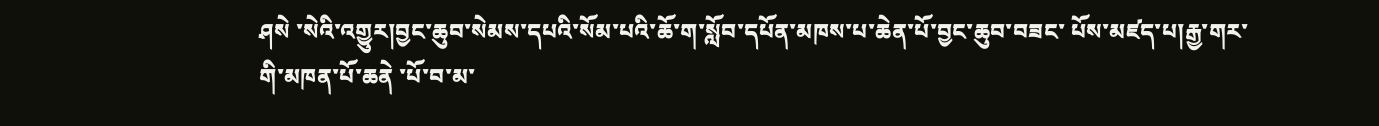ཤསེ ་སེའི་འགྱུར།བྱང་ཆུབ་སེམས་དཔའི་སོམ་པའི་ཆོ་ག་སློབ་དཔོན་མཁས་པ་ཆེན་པོ་བྱང་ཆུབ་བཟང་ པོས་མཛད་པ།རྒྱ་གར་གི་མཁན་པོ་ཆནེ ་པོ་བ་མ་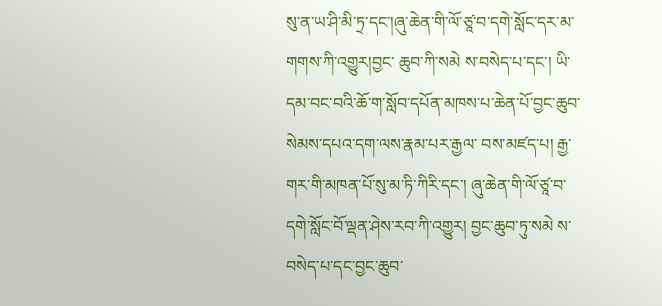སུ་ན་ཡ་ཤི་མི་ཏྲ་དང་།ཞུ་ཆེན་གི་ལོ་ཙཱ་བ་དགེ་སློང་དར་མ་གགས་ཀི་འགྱུར།བྱང་ ཆུབ་ཀི་སམེ ས་བསེད་པ་དང་། ཡི་དམ་བང་བའི་ཆོ་ག་སློབ་དཔོན་མཁས་པ་ཆེན་པོ་བྱང་ཆུབ་སེམས་དཔའ་དག་ལས་རྣམ་པར་རྒྱལ་ བས་མཛད་པ། རྒྱ་གར་གི་མཁན་པོ་སུ་མ་ཏི་ཀིརི་དང་། ཞུ་ཆེན་གི་ལོ་ཙཱ་བ་དགེ་སློང་བོ་ལྡན་ཤེས་རབ་ཀི་འགྱུར། བྱང་ཆུབ་ཏུ་སམེ ས་ བསེད་པ་དང་བྱང་ཆུབ་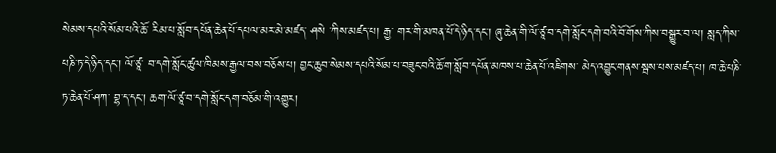སེམས་དཔའི་སོམ་པའི་ཆོ་ རིམ་པ་སློབ་དཔོན་ཆེན་པོ་དཔལ་མར་མེ་མཛད་ ཤསེ ་ཀིས་མཛད་པ། རྒྱ་ གར་གི་མཁན་པོ་དེ་ཉིད་དང་། ཞུ་ཆེན་གི་ལོ་ཙཱ་བ་དགེ་སློང་དགེ་བའི་བོ་གོས་ཀིས་བསྒྱུར་བ་ལ། སླད་ཀིས་པཎི་ཏ་དེ་ཉིད་དང་། ལོ་ཙཱ་ བ་དགེ་སློང་ཚུལ་ཁིམས་རྒྱལ་བས་བཅོས་པ། བྱང་ཆུབ་སེམས་དཔའི་སོམ་པ་བཟུང་བའི་ཆོ་ག་སློབ་དཔོན་མཁས་པ་ཆེན་པོ་འཇིགས་ མེད་འབྱུང་གནས་སྦས་པས་མཛད་པ། ཁ་ཆེ་པཎི་ཏ་ཆེན་པོ་ཤཀ་ བྷ་ད་དང་། ཆག་ལོ་ཙཱ་བ་དགེ་སློང་དག་བཅོམ་གི་འགྱུར།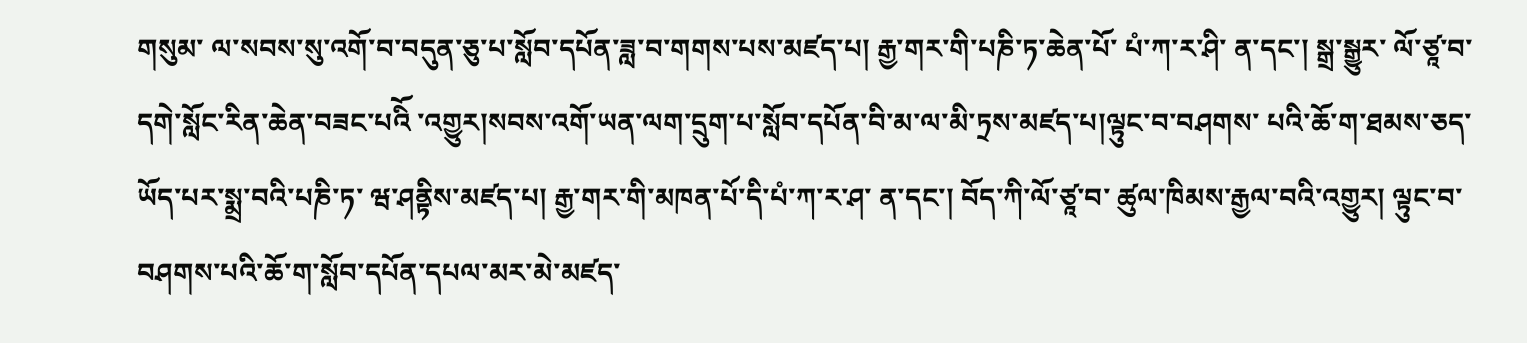གསུམ་ ལ་སབས་སུ་འགོ་བ་བདུན་ཅུ་པ་སློབ་དཔོན་ཟླ་བ་གགས་པས་མཛད་པ། རྒྱ་གར་གི་པཎི་ཏ་ཆེན་པོ་ པཾ་ཀ་ར་ཤི་ ན་དང་། སྒྲ་སྒྱུར་ ལོ་ཙཱ་བ་དགེ་སློང་རིན་ཆེན་བཟང་པའིོ ་འགྱུར།སབས་འགོ་ཡན་ལག་དྲུག་པ་སློབ་དཔོན་བི་མ་ལ་མི་ཏྲས་མཛད་པ།ལྟུང་བ་བཤགས་ པའི་ཆོ་ག་ཐམས་ཅད་ཡོད་པར་སྨྲ་བའི་པཎི་ཏ་ ཝ་ཤནྟིས་མཛད་པ། རྒྱ་གར་གི་མཁན་པོ་དི་པཾ་ཀ་ར་ཤ་ ན་དང་། བོད་ཀི་ལོ་ཙཱ་བ་ ཚུལ་ཁིམས་རྒྱལ་བའི་འགྱུར། ལྟུང་བ་བཤགས་པའི་ཆོ་ག་སློབ་དཔོན་དཔལ་མར་མེ་མཛད་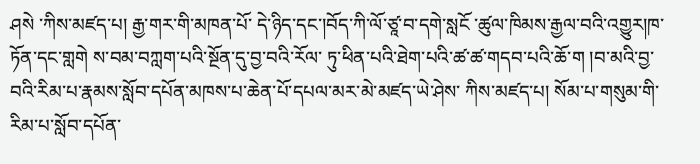ཤསེ ་ཀིས་མཛད་པ། རྒྱ་གར་གི་མཁན་པོ་ དེ་ཉིད་དང་།བོད་ཀི་ལོ་ཙཱ་བ་དགེ་སླངོ ་ཚུལ་ཁིམས་རྒྱལ་བའི་འགྱུར།ཁ་ཏོན་དང་གླགེ ས་བམ་བཀླག་པའི་སྔོན་དུ་བྱ་བའི་རོལ་ ཏུ་ཕིན་པའི་ཐེག་པའི་ཚ་ཚ་གདབ་པའི་ཆོ་ག །བ་མའི་བྱ་བའི་རིམ་པ་རྣམས་སློབ་དཔོན་མཁས་པ་ཆེན་པོ་དཔལ་མར་མེ་མཛད་ཡེ་ཤེས་ ཀིས་མཛད་པ། སོམ་པ་གསུམ་གི་རིམ་པ་སློབ་དཔོན་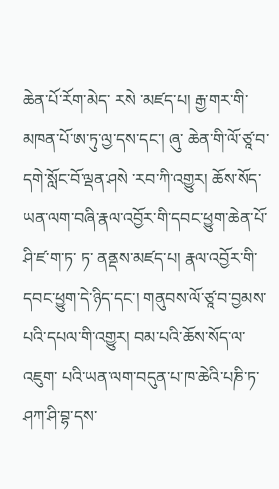ཆེན་པོ་རོག་མེད་ རསེ ་མཛད་པ། རྒྱ་གར་གི་མཁན་པོ་ཨ་ཏུ་ལྱ་དས་དང་། ཞུ་ ཆེན་གི་ལོ་ཙཱ་བ་དགེ་སློང་བོ་ལྡན་ཤསེ ་རབ་ཀི་འགྱུར། ཆོས་སོད་ཡན་ལག་བཞི་རྣལ་འབྱོར་གི་དབང་ཕྱུག་ཆེན་པོ་ཤི་ཛ་ག་ཏ་ ཏ་ ནནྡས་མཛད་པ། རྣལ་འབྱོར་གི་དབང་ཕྱུག་དེ་ཉིད་དང་། གནུབས་ལོ་ཙཱ་བ་བྱམས་པའི་དཔལ་གི་འགྱུར། བམ་པའི་ཆོས་སོད་ལ་འཇུག་ པའི་ཡན་ལག་བདུན་པ་ཁ་ཆེའི་པཎི་ཏ་ཤཀ་ཤི་བྷ་དས་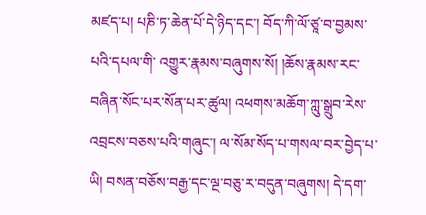མཛད་པ། པཎི་ཏ་ཆེན་པོ་དེ་ཉིད་དང་། བོད་ཀི་ལོ་ཙཱ་བ་བྱམས་པའི་དཔལ་གི་ འགྱུར་རྣམས་བཞུགས་སོ། །ཆོས་རྣམས་རང་བཞིན་སོང་པར་སོན་པར་ཚུལ། འཕགས་མཆོག་ཀླུ་སྒྲུབ་རེས་འབྲངས་བཅས་པའི་གཞུང་། ལ་སོམ་སོད་པ་གསལ་བར་བྱེད་པ་ཡི། བསན་བཅོས་བརྒྱ་དང་ལྔ་བཅུ་ར་བདུན་བཞུགས། དེ་དག་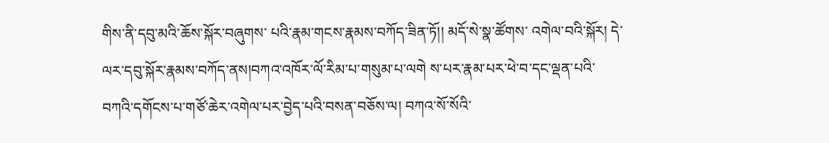གིས་ནི་དབུ་མའི་ཆོས་སྐོར་བཞུགས་ པའི་རྣམ་གངས་རྣམས་བཀོད་ཟིན་ཏོ།། མདོ་སེ་སྣ་ཚོགས་ འགེལ་བའི་སྐོར། དེ་ལར་དབུ་སྐོར་རྣམས་བཀོད་ནས།བཀའ་འཁོར་ལོ་རིམ་པ་གསུམ་པ་ལགེ ས་པར་རྣམ་པར་ཕེ་བ་དང་ལྡན་པའི་ བཀའི་དགོངས་པ་གཙོ་ཆེར་འགེལ་པར་བྱེད་པའི་བསན་བཅོས་ལ། བཀའ་སོ་སོའི་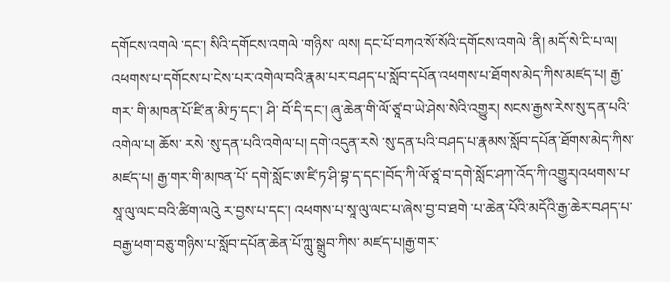དགོངས་འགལེ ་དང་། སིའི་དགོངས་འགལེ ་གཉིས་ ལས། དང་པོ་བཀའ་སོ་སོའི་དགོངས་འགལེ ་ནི། མདོ་སེ་ངི་པ་ལ།
འཕགས་པ་དགོངས་པ་ངེས་པར་འགེལ་བའི་རྣམ་པར་བཤད་པ་སློབ་དཔོན་འཕགས་པ་ཐོགས་མེད་ཀིས་མཛད་པ། རྒྱ་གར་ གི་མཁན་པོ་ཛི་ན་མི་ཏྲ་དང་། ཤི་ བོ་དི་དང་། ཞུ་ཆེན་གི་ལོ་ཙཱ་བ་ཡེ་ཤེས་སེའི་འགྱུར། སངས་རྒྱས་རེས་སུ་དན་པའི་འགེལ་པ། ཆོས་ རསེ ་སུ་དན་པའི་འགེལ་པ། དགེ་འདུན་རསེ ་སུ་དན་པའི་བཤད་པ་རྣམས་སློབ་དཔོན་ཐོགས་མེད་ཀིས་མཛད་པ། རྒྱ་གར་གི་མཁན་པོ་ དགེ་སློང་ཨ་ཛི་ཏ་ཤི་བྷ་ད་དང་།བོད་ཀི་ལོ་ཙཱ་བ་དགེ་སློང་ཤཀ་འོད་ཀི་འགྱུར།འཕགས་པ་སཱ་ལུ་ལང་བའི་ཚིག་ལའེུ ར་བྱས་པ་དང་། འཕགས་པ་སཱ་ལུ་ལང་པ་ཞེས་བྱ་བ་ཐགེ ་པ་ཆེན་པོའི་མདོའི་རྒྱ་ཆེར་བཤད་པ་བརྒྱ་ཕག་བཅུ་གཉིས་པ་སློབ་དཔོན་ཆེན་པོ་ཀླུ་སྒྲུབ་ཀིས་ མཛད་པ།རྒྱ་གར་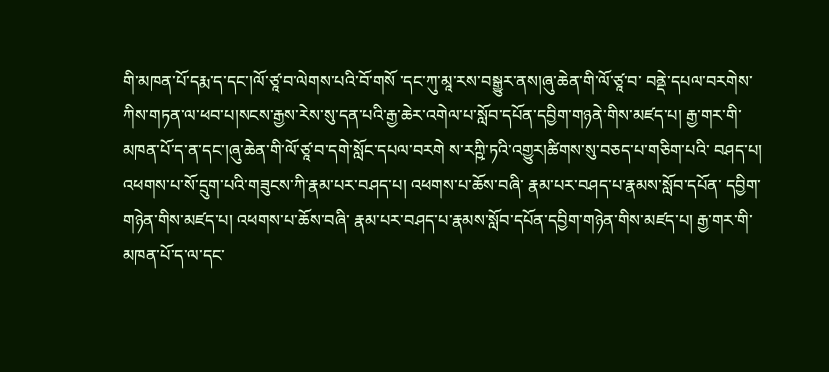གི་མཁན་པོ་དརྨ་ད་དང་།ལོ་ཙཱ་བ་ལེགས་པའི་བོ་གསོ ་དང་ཀུ་མཱ་རས་བསྒྱུར་ནས།ཞུ་ཆེན་གི་ལོ་ཙཱ་བ་ བནྡེ་དཔལ་བརགེས་ཀིས་གཏན་ལ་ཕབ་པ།སངས་རྒྱས་རེས་སུ་དན་པའི་རྒྱ་ཆེར་འགེལ་པ་སློབ་དཔོན་དབྱིག་གཉནེ་གིས་མཛད་པ། རྒྱ་གར་གི་མཁན་པོ་ད་ན་དང་།ཞུ་ཆེན་གི་ལོ་ཙཱ་བ་དགེ་སློང་དཔལ་བརགེ ས་རཀྵི་ཏའི་འགྱུར།ཚིགས་སུ་བཅད་པ་གཅིག་པའི་ བཤད་པ། འཕགས་པ་སོ་དྲུག་པའི་གཟུངས་ཀི་རྣམ་པར་བཤད་པ། འཕགས་པ་ཆོས་བཞི་ རྣམ་པར་བཤད་པ་རྣམས་སློབ་དཔོན་ དབྱིག་གཉེན་གིས་མཛད་པ། འཕགས་པ་ཆོས་བཞི་ རྣམ་པར་བཤད་པ་རྣམས་སློབ་དཔོན་དབྱིག་གཉེན་གིས་མཛད་པ། རྒྱ་གར་གི་ མཁན་པོ་ད་ལ་དང་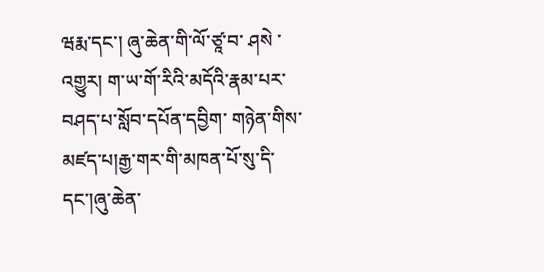ཝརྨ་དང་། ཞུ་ཆེན་གི་ལོ་ཙཱ་བ་ ཤསེ ་ འགྱུར། ག་ཡ་གོ་རིའི་མདོའི་རྣམ་པར་བཤད་པ་སློབ་དཔོན་དབྱིག་ གཉེན་གིས་མཛད་པ།རྒྱ་གར་གི་མཁན་པོ་སུ་དི་དང་།ཞུ་ཆེན་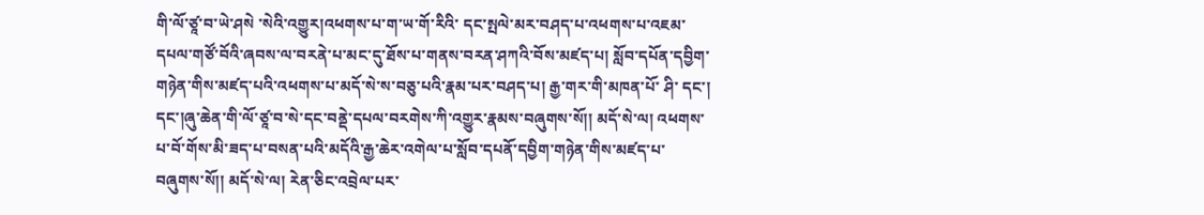གི་ལོ་ཙཱ་བ་ཡེ་ཤསེ ་སེའི་འགྱུར།འཕགས་པ་ག་ཡ་གོ་རིའི་ དང་སྤལེ་མར་བཤད་པ་འཕགས་པ་འཇམ་དཔལ་གཙོ་བོའི་ཞབས་ལ་བརནེ་པ་མང་དུ་ཐོས་པ་གནས་བརན་ཤཀའི་བོས་མཛད་པ། སློབ་དཔོན་དབྱིག་གཉེན་གིས་མཛད་པའི་འཕགས་པ་མདོ་སེ་ས་བཅུ་པའི་རྣམ་པར་བཤད་པ། རྒྱ་གར་གི་མཁན་པོ་ ཤི་ དང་། དང་།ཞུ་ཆེན་གི་ལོ་ཙཱ་བ་སེ་དང་བནྡེ་དཔལ་བརགེས་ཀི་འགྱུར་རྣམས་བཞུགས་སོ།། མདོ་སེ་ལ། འཕགས་པ་བོ་གོས་མི་ཟད་པ་བསན་པའི་མདོའི་རྒྱ་ཆེར་འགེལ་པ་སློབ་དཔནོ་དབྱིག་གཉེན་གིས་མཛད་པ་བཞུགས་སོ།། མདོ་སེ་ལ། རེན་ཅིང་འབྲེལ་པར་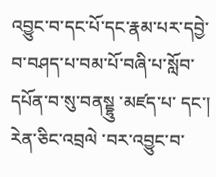འབྱུང་བ་དང་པོ་དང་རྣམ་པར་དབྱེ་བ་བཤད་པ་བམ་པོ་བཞི་པ་སློབ་དཔོན་བ་སུ་བནསྡྷུ ་མཛད་པ་ དང་། རེན་ཅིང་འབྲལེ ་བར་འབྱུང་བ་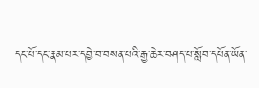དང་པོ་དང་རྣམ་པར་དབྱེ་བ་བསན་པའི་རྒྱ་ཆེར་བཤད་པ་སློབ་དཔོན་ཡོན་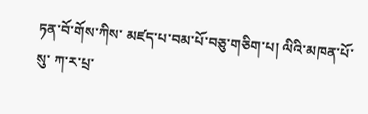ཏན་བོ་གོས་ཀིས་ མཛད་པ་བམ་པོ་བཅུ་གཅིག་པ། ལིའི་མཁན་པོ་སུ་ ཀ་ར་པྲ་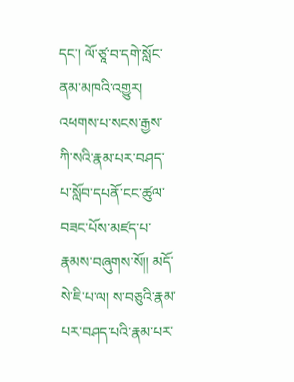དང་། ལོ་ཙཱ་བ་དགེ་སློང་ནམ་མཁའི་འགྱུར། འཕགས་པ་སངས་རྒྱས་ ཀི་སའི་རྣམ་པར་བཤད་པ་སློབ་དཔནོ་ངང་ཚུལ་བཟང་པོས་མཛད་པ་རྣམས་བཞུགས་སོ།། མདོ་སེ་ཇི་པ་ལ། ས་བཅུའི་རྣམ་པར་བཤད་པའི་རྣམ་པར་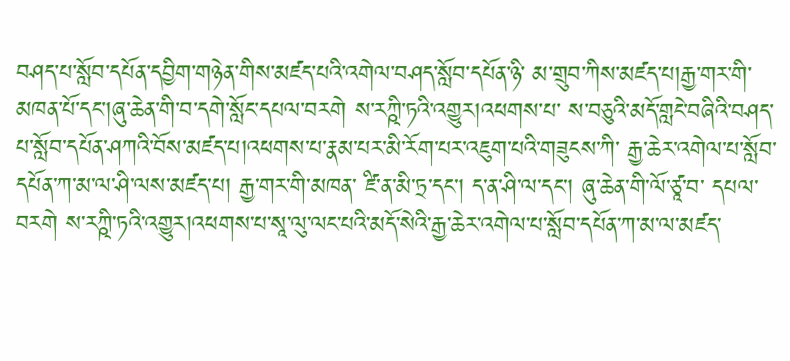བཤད་པ་སློབ་དཔོན་དབྱིག་གཉེན་གིས་མཛད་པའི་འགེལ་བཤད་སློབ་དཔོན་ཉི་ མ་གྲུབ་ཀིས་མཛད་པ།རྒྱ་གར་གི་མཁན་པོ་དང་།ཞུ་ཆེན་གི་བ་དགེ་སློང་དཔལ་བརགེ ས་རཀྵི་ཏའི་འགྱུར།འཕགས་པ་ ས་བཅུའི་མདོ་གླངེ་བཞིའི་བཤད་པ་སློབ་དཔོན་ཤཀའི་བོས་མཛད་པ།འཕགས་པ་རྣམ་པར་མི་རོག་པར་འཇུག་པའི་གཟུངས་ཀི་ རྒྱ་ཆེར་འགེལ་པ་སློབ་དཔོན་ཀ་མ་ལ་ཤི་ལས་མཛད་པ། རྒྱ་གར་གི་མཁན་ ཛི་ན་མི་ཏྲ་དང་། ད་ན་ཤི་ལ་དང་། ཞུ་ཆེན་གི་ལོ་ཙཱ་བ་ དཔལ་བརགེ ས་རཀྵི་ཏའི་འགྱུར།འཕགས་པ་སཱ་ལུ་ལང་པའི་མདོ་སེའི་རྒྱ་ཆེར་འགེལ་པ་སློབ་དཔོན་ཀ་མ་ལ་མཛད་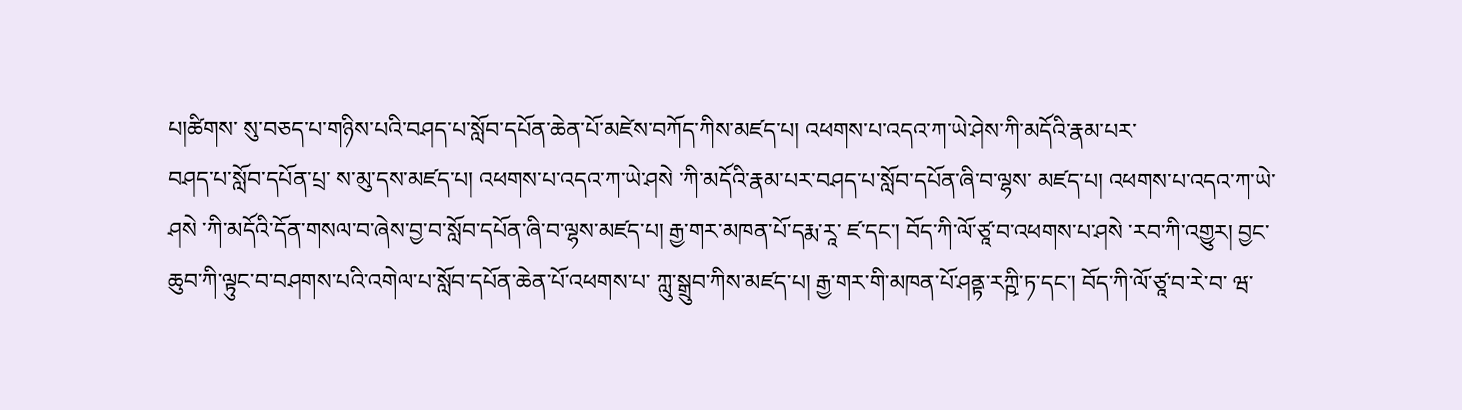པ།ཚིགས་ སུ་བཅད་པ་གཉིས་པའི་བཤད་པ་སློབ་དཔོན་ཆེན་པོ་མཛེས་བཀོད་ཀིས་མཛད་པ། འཕགས་པ་འདའ་ཀ་ཡེ་ཤེས་ཀི་མདོའི་རྣམ་པར་
བཤད་པ་སློབ་དཔོན་པྲ་ ས་མུ་དས་མཛད་པ། འཕགས་པ་འདའ་ཀ་ཡེ་ཤསེ ་ཀི་མདོའི་རྣམ་པར་བཤད་པ་སློབ་དཔོན་ཞི་བ་ལྷས་ མཛད་པ། འཕགས་པ་འདའ་ཀ་ཡེ་ཤསེ ་ཀི་མདོའི་དོན་གསལ་བ་ཞེས་བྱ་བ་སློབ་དཔོན་ཞི་བ་ལྷས་མཛད་པ། རྒྱ་གར་མཁན་པོ་དརྨ་རཱ་ ཛ་དང་། བོད་ཀི་ལོ་ཙཱ་བ་འཕགས་པ་ཤསེ ་རབ་ཀི་འགྱུར། བྱང་ཆུབ་ཀི་ལྟུང་བ་བཤགས་པའི་འགེལ་པ་སློབ་དཔོན་ཆེན་པོ་འཕགས་པ་ ཀླུ་སྒྲུབ་ཀིས་མཛད་པ། རྒྱ་གར་གི་མཁན་པོ་ཤནྟ་རཀྵི་ཏ་དང་། བོད་ཀི་ལོ་ཙཱ་བ་རེ་བ་ ཝ་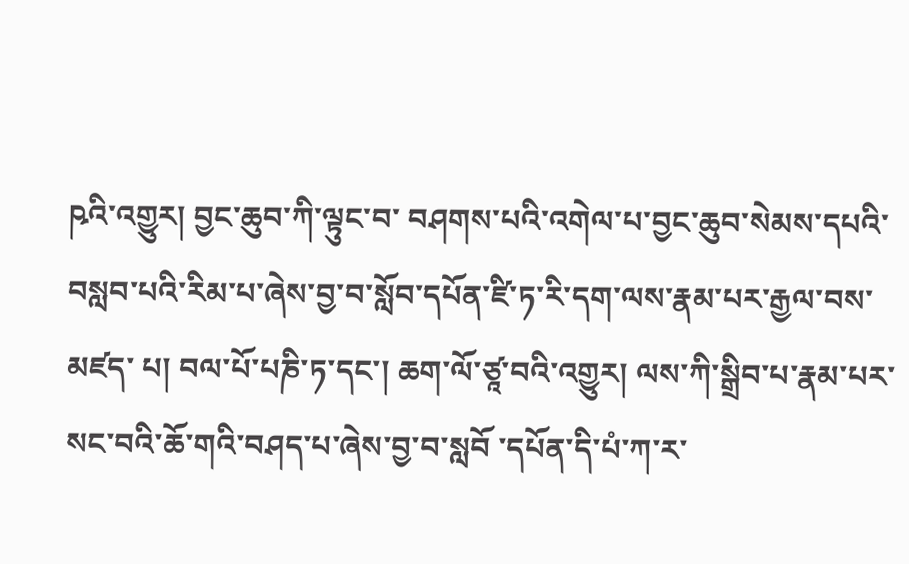ཥའི་འགྱུར། བྱང་ཆུབ་ཀི་ལྟུང་བ་ བཤགས་པའི་འགེལ་པ་བྱང་ཆུབ་སེམས་དཔའི་བསླབ་པའི་རིམ་པ་ཞེས་བྱ་བ་སློབ་དཔོན་ཛི་ཏ་རི་དག་ལས་རྣམ་པར་རྒྱལ་བས་མཛད་ པ། བལ་པོ་པཎི་ཏ་དང་། ཆག་ལོ་ཙཱ་བའི་འགྱུར། ལས་ཀི་སྒྲིབ་པ་རྣམ་པར་སང་བའི་ཆོ་གའི་བཤད་པ་ཞེས་བྱ་བ་སླབོ ་དཔོན་དི་པཾ་ཀ་ར་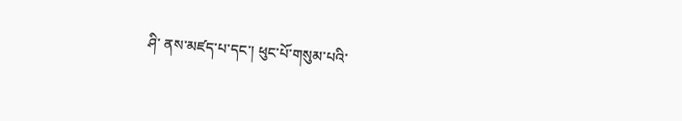ཤི་ ནས་མཛད་པ་དང་། ཕུང་པོ་གསུམ་པའི་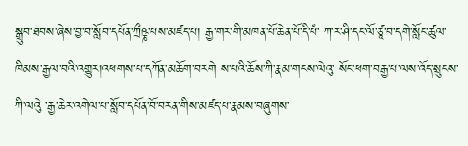སྒྲུབ་ཐབས་ཞེས་བྱ་བ་སློབ་དཔོན་ཀྲྀཥྞ་པས་མཛད་པ། རྒྱ་གར་གི་མཁན་པོ་ཆེན་པོ་དི་པཾ་ ཀ་ར་ཤི་དང་ལོ་ཙཱ་བ་དགེ་སློང་ཚུལ་ཁིམས་རྒྱལ་བའི་འགྱུར།འཕགས་པ་དཀོན་མཆོག་བརགེ ས་པའི་ཆོས་ཀི་རྣམ་གངས་ལེའུ་ སོང་ཕག་བརྒྱ་པ་ལས་འོད་སྲུངས་ཀི་ལའེུ ་རྒྱ་ཆེར་འགེལ་པ་སློབ་དཔོན་བོ་བརན་གིས་མཛད་པ་རྣམས་བཞུགས་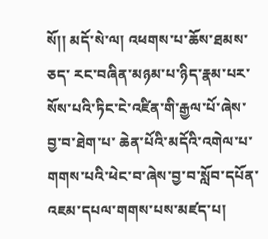སོ།། མདོ་སེ་ལ། འཕགས་པ་ཆོས་ཐམས་ཅད་ རང་བཞིན་མཉམ་པ་ཉིད་རྣམ་པར་སོས་པའི་ཏིང་ངེ་འཛིན་གི་རྒྱལ་པོ་ཞེས་བྱ་བ་ཐེག་པ་ ཆེན་པོའི་མདོའི་འགེལ་པ་གགས་པའི་ཕེང་བ་ཞེས་བྱ་བ་སློབ་དཔོན་འཇམ་དཔལ་གགས་པས་མཛད་པ།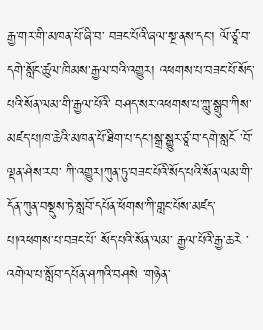རྒྱ་གར་གི་མཁན་པོ་ཞི་བ་ བཟང་པོའི་ཞལ་སྔ་ནས་དང་། ལོ་ཙཱ་བ་དགེ་སློང་ཚུལ་ཁིམས་རྒྱལ་བའི་འགྱུར། འཕགས་པ་བཟང་པོ་སོད་པའི་སོན་ལམ་གི་རྒྱལ་པོའི་ བཤད་སར་འཕགས་པ་ཀླུ་སྒྲུབ་ཀིས་མཛད་པ།ཁ་ཆེའི་མཁན་པོ་ཐིག་པ་དང་།སྒྲ་སྒྱུར་ཙཱ་བ་དགེ་སླངོ ་བོ་ལྡན་ཤེས་རབ་ ཀི་འགྱུར།ཀུན་ཏུ་བཟང་པོའི་སོད་པའི་སོན་ལམ་གི་དོན་ཀུན་བསྡུས་ཏེ་སླབོ་དཔོན་ཕོགས་ཀི་གླང་པོས་མཛད་པ།འཕགས་པ་བཟང་པོ་ སོད་པའི་སོན་ལམ་ རྒྱལ་པོའི་རྒྱ་ཆརེ ་འགེལ་པ་སློབ་དཔོན་ཤཀའི་བཤསེ ་གཉེན་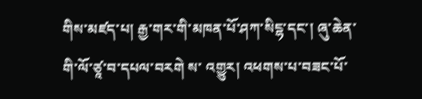གིས་མཛད་པ། རྒྱ་གར་གི་མཁན་པོ་ཤཀ་སིངྷ་དང་། ཞུ་ཆེན་གི་ལོ་ཙཱ་བ་དཔལ་བརགེ ས་ འགྱུར། འཕགས་པ་བཟང་པོ་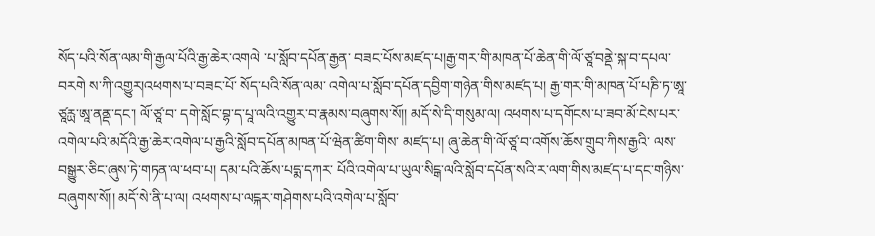སོད་པའི་སོན་ལམ་གི་རྒྱལ་པོའི་རྒྱ་ཆེར་འགལེ ་པ་སློབ་དཔོན་རྒྱན་ བཟང་པོས་མཛད་པ།རྒྱ་གར་གི་མཁན་པོ་ཆེན་གི་ལོ་ཙཱ་བནྡེ་སྐ་བ་དཔལ་བརགེ ས་ཀི་འགྱུར།འཕགས་པ་བཟང་པོ་ སོད་པའི་སོན་ལམ་ འགེལ་པ་སློབ་དཔོན་དབྱིག་གཉེན་གིས་མཛད་པ། རྒྱ་གར་གི་མཁན་པོ་པཎི་ཏ་ཨཱ་ཙཱརྻ་ཨཱ་ནནྡ་དང་། ལོ་ཙཱ་བ་ དགེ་སློང་བྷ་ད་པཱ་ལའི་འགྱུར་བ་རྣམས་བཞུགས་སོ།། མདོ་སེ་དི་གསུམ་ལ། འཕགས་པ་དགོངས་པ་ཟབ་མོ་ངེས་པར་འགེལ་པའི་མདོའི་རྒྱ་ཆེར་འགེལ་པ་རྒྱའི་སློབ་དཔོན་མཁན་པོ་ཝེན་ཚིག་གིས་ མཛད་པ། ཞུ་ཆེན་གི་ལོ་ཙཱ་བ་འགོས་ཆོས་གྲུབ་ཀིས་རྒྱའི་ ལས་བསྒྱུར་ཅིང་ཞུས་ཏེ་གཏན་ལ་ཕབ་པ། དམ་པའི་ཆོས་པདྨ་དཀར་ པོའི་འགེལ་པ་ཡུལ་སིངྒ་ལའི་སློབ་དཔོན་སའི་ར་ལག་གིས་མཛད་པ་དང་གཉིས་བཞུགས་སོ།། མདོ་སེ་ནི་པ་ལ། འཕགས་པ་ལངྐར་གཤེགས་པའི་འགེལ་པ་སློབ་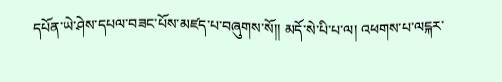དཔོན་ཡེ་ཤེས་དཔལ་བཟང་པོས་མཛད་པ་བཞུགས་སོ།། མདོ་སེ་པི་པ་ལ། འཕགས་པ་ལངྐར་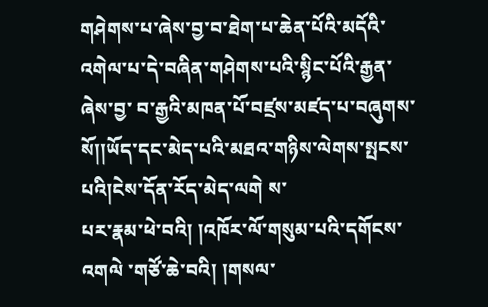གཤེགས་པ་ཞེས་བྱ་བ་ཐེག་པ་ཆེན་པོའི་མདོའི་འགེལ་པ་དེ་བཞིན་གཤེགས་པའི་སྙིང་པོའི་རྒྱན་ཞེས་བྱ་ བ་རྒྱའི་མཁན་པོ་བཛྲས་མཛད་པ་བཞུགས་སོ།།ཡོད་དང་མེད་པའི་མཐའ་གཉིས་ལེགས་སྤངས་པའི།ངེས་དོན་རོད་མེད་ལགེ ས་
པར་རྣམ་ཕེ་བའི། །འཁོར་ལོ་གསུམ་པའི་དགོངས་འགལེ ་གཙོ་ཆེ་བའི། །གསལ་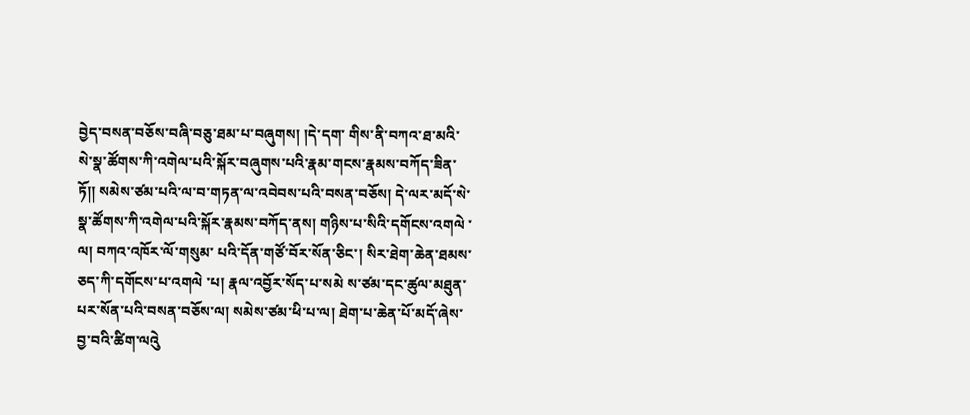བྱེད་བསན་བཅོས་བཞི་བཅུ་ཐམ་པ་བཞུགས། །དེ་དག་ གིས་ནི་བཀའ་ཐ་མའི་ སེ་སྣ་ཚོགས་ཀི་འགེལ་པའི་སྐོར་བཞུགས་པའི་རྣམ་གངས་རྣམས་བཀོད་ཟིན་ཏོ།། སམེས་ཙམ་པའི་ལ་བ་གཏན་ལ་འབེབས་པའི་བསན་བཅོས། དེ་ལར་མདོ་སེ་སྣ་ཚོགས་ཀི་འགེལ་པའི་སྐོར་རྣམས་བཀོད་ནས། གཉིས་པ་སིའི་དགོངས་འགལེ ་ལ། བཀའ་འཁོར་ལོ་གསུམ་ པའི་དོན་གཙོ་བོར་སོན་ཅིང་། སིར་ཐེག་ཆེན་ཐམས་ཅད་ཀི་དགོངས་པ་འགལེ ་པ། རྣལ་འབྱོར་སོད་པ་སམེ ས་ཙམ་དང་ཚུལ་མཐུན་ པར་སོན་པའི་བསན་བཅོས་ལ། སམེས་ཙམ་ཕི་པ་ལ། ཐེག་པ་ཆེན་པོ་མདོ་ཞེས་བྱ་བའི་ཚིག་ལའེུ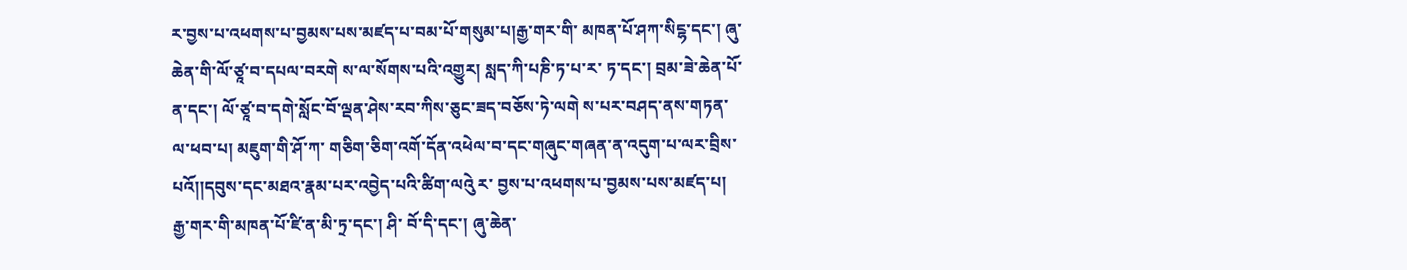ར་བྱས་པ་འཕགས་པ་བྱམས་པས་མཛད་པ་བམ་པོ་གསུམ་པ།རྒྱ་གར་གི་ མཁན་པོ་ཤཀ་སིངྷ་དང་། ཞུ་ཆེན་གི་ལོ་ཙཱ་བ་དཔལ་བརགེ ས་ལ་སོགས་པའི་འགྱུར། སླད་ཀི་པཎི་ཏ་པ་ར་ ཏ་དང་། བྲམ་ཟེ་ཆེན་པོ་ ན་དང་། ལོ་ཙཱ་བ་དགེ་སློང་བོ་ལྡན་ཤེས་རབ་ཀིས་ཅུང་ཟད་བཅོས་ཏེ་ལགེ ས་པར་བཤད་ནས་གཏན་ལ་ཕབ་པ། མཇུག་གི་ཤོ་ཀ་ གཅིག་ཅིག་འགོ་དོན་འཕེལ་བ་དང་གཞུང་གཞན་ན་འདུག་པ་ལར་བྲིས་པའོ།།དབུས་དང་མཐའ་རྣམ་པར་འབྱེད་པའི་ཚིག་ལའེུ ར་ བྱས་པ་འཕགས་པ་བྱམས་པས་མཛད་པ། རྒྱ་གར་གི་མཁན་པོ་ཛི་ན་མི་ཏྲ་དང་། ཤི་ བོ་དི་དང་། ཞུ་ཆེན་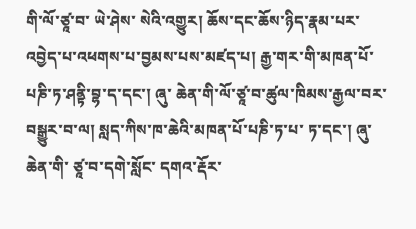གི་ལོ་ཙཱ་བ་ ཡེ་ཤེས་ སེའི་འགྱུར། ཆོས་དང་ཆོས་ཉིད་རྣམ་པར་འབྱེད་པ་འཕགས་པ་བྱམས་པས་མཛད་པ། རྒྱ་གར་གི་མཁན་པོ་པཎི་ཏ་ཤནྟི་བྷ་ད་དང་། ཞུ་ ཆེན་གི་ལོ་ཙཱ་བ་ཚུལ་ཁིམས་རྒྱལ་བར་བསྒྱུར་བ་ལ། སླད་ཀིས་ཁ་ཆེའི་མཁན་པོ་པཎི་ཏ་པ་ ཏ་དང་། ཞུ་ཆེན་གི་ ཙཱ་བ་དགེ་སློང་ དགའ་རྡོར་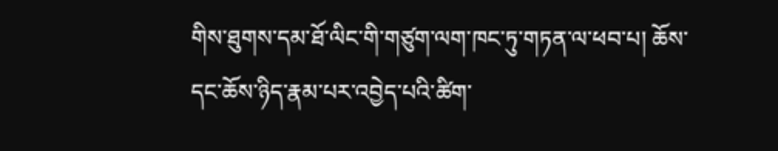གིས་ཐུགས་དམ་ཐོ་ལིང་གི་གཙུག་ལག་ཁང་ཏུ་གཏན་ལ་ཕབ་པ། ཆོས་དང་ཆོས་ཉིད་རྣམ་པར་འབྱེད་པའི་ཚིག་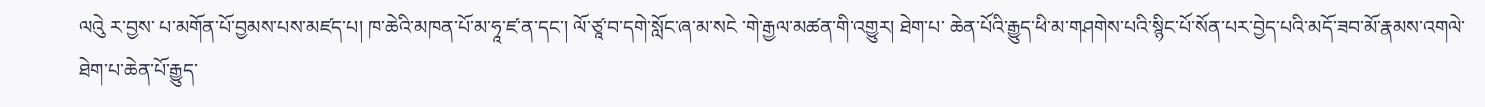ལའེུ ར་བྱས་ པ་མགོན་པོ་བྱམས་པས་མཛད་པ། ཁ་ཆེའི་མཁན་པོ་མ་ཧཱ་ཛ་ན་དང་། ལོ་ཙཱ་བ་དགེ་སློང་ཞ་མ་སངེ ་གེ་རྒྱལ་མཚན་གི་འགྱུར། ཐེག་པ་ ཆེན་པོའི་རྒྱུད་ཕི་མ་གཤགེས་པའི་སྙིང་པོ་སོན་པར་བྱེད་པའི་མདོ་ཟབ་མོ་རྣམས་འགལེ་ཐེག་པ་ཆེན་པོ་རྒྱུད་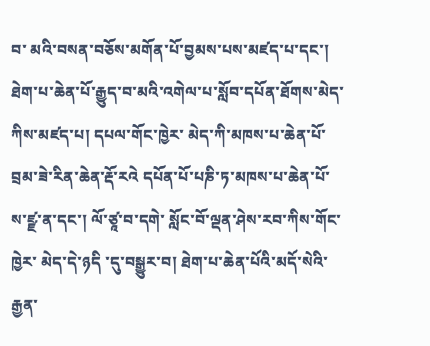བ་ མའི་བསན་བཅོས་མགོན་པོ་བྱམས་པས་མཛད་པ་དང་། ཐེག་པ་ཆེན་པོ་རྒྱུད་བ་མའི་འགེལ་པ་སློབ་དཔོན་ཐོགས་མེད་ཀིས་མཛད་པ། དཔལ་གོང་ཁྱེར་ མེད་ཀི་མཁས་པ་ཆེན་པོ་བྲམ་ཟེ་རིན་ཆེན་རྡོ་རའེ དཔོན་པོ་པཎི་ཏ་མཁས་པ་ཆེན་པོ་ས་ཛྫ་ན་དང་། ལོ་ཙཱ་བ་དགེ་ སློང་བོ་ལྡན་ཤེས་རབ་ཀིས་གོང་ཁྱེར་ མེད་དེ་ཉདི ་དུ་བསྒྱུར་བ། ཐེག་པ་ཆེན་པོའི་མདོ་སེའི་རྒྱན་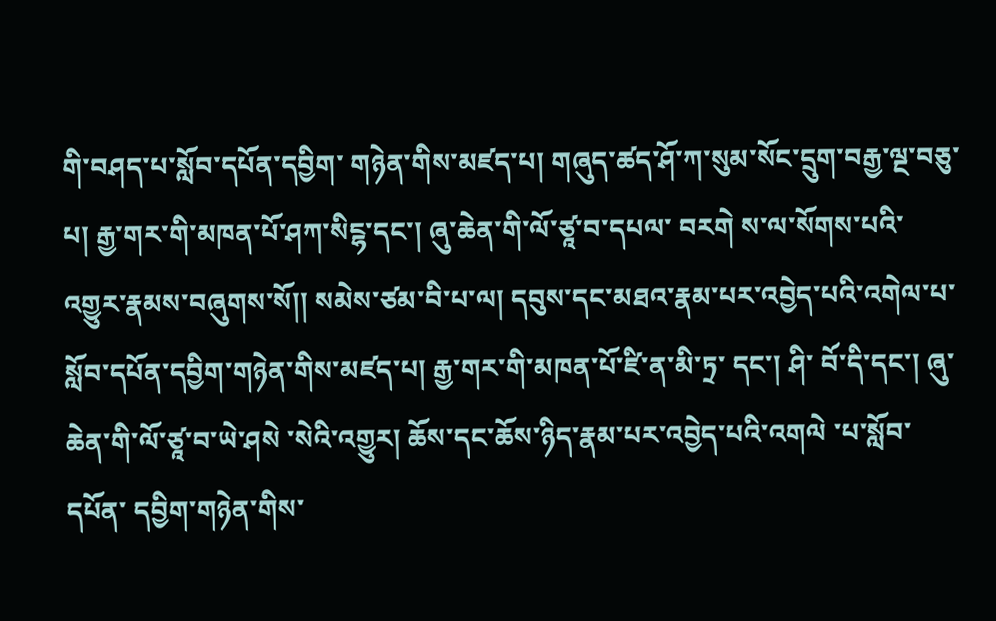གི་བཤད་པ་སློབ་དཔོན་དབྱིག་ གཉེན་གིས་མཛད་པ། གཞུད་ཚད་ཤོ་ཀ་སུམ་སོང་དྲུག་བརྒྱ་ལྔ་བཅུ་པ། རྒྱ་གར་གི་མཁན་པོ་ཤཀ་སིངྷ་དང་། ཞུ་ཆེན་གི་ལོ་ཙཱ་བ་དཔལ་ བརགེ ས་ལ་སོགས་པའི་འགྱུར་རྣམས་བཞུགས་སོ།། སམེས་ཙམ་བི་པ་ལ། དབུས་དང་མཐའ་རྣམ་པར་འབྱེད་པའི་འགེལ་པ་སློབ་དཔོན་དབྱིག་གཉེན་གིས་མཛད་པ། རྒྱ་གར་གི་མཁན་པོ་ཛི་ན་མི་ཏྲ་ དང་། ཤི་ བོ་དི་དང་། ཞུ་ཆེན་གི་ལོ་ཙཱ་བ་ཡེ་ཤསེ ་སེའི་འགྱུར། ཆོས་དང་ཆོས་ཉིད་རྣམ་པར་འབྱེད་པའི་འགལེ ་པ་སློབ་དཔོན་ དབྱིག་གཉེན་གིས་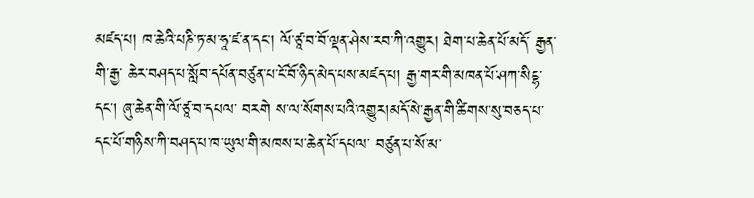མཛད་པ། ཁ་ཆེའི་པཎི་ཏ་མ་ཧཱ་ཛ་ན་དང་། ལོ་ཙཱ་བ་བོ་ལྡན་ཤེས་རབ་ཀི་འགྱུར། ཐེག་པ་ཆེན་པོ་མདོ་ རྒྱན་གི་རྒྱ་ ཆེར་བཤད་པ་སློབ་དཔོན་བཙུན་པ་ངོ་བོ་ཉིད་མེད་པས་མཛད་པ། རྒྱ་གར་གི་མཁན་པོ་ཤཀ་སིངྷ་དང་། ཞུ་ཆེན་གི་ལོ་ཙཱ་བ་དཔལ་ བརགེ ས་ལ་སོགས་པའི་འགྱུར།མདོ་སེ་རྒྱན་གི་ཚིགས་སུ་བཅད་པ་དང་པོ་གཉིས་ཀི་བཤད་པ་ཁ་ཡུལ་གི་མཁས་པ་ཆེན་པོ་དཔལ་ བཙུན་པ་སོ་མ་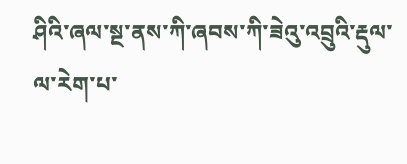ཤིའི་ཞལ་སྔ་ནས་ཀི་ཞབས་ཀི་ཟེའུ་འབྲུའི་རྡུལ་ལ་རེག་པ་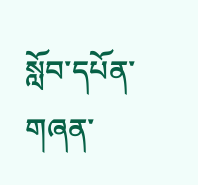སློབ་དཔོན་གཞན་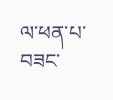ལ་ཕན་པ་བཟང་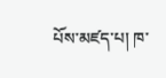པོས་མཛད་པ། ཁ་